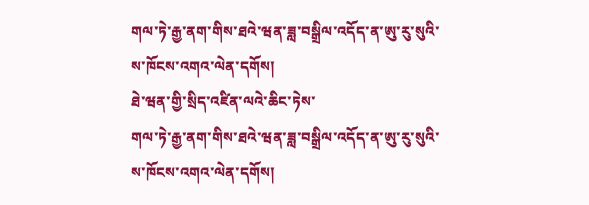གལ་ཏེ་རྒྱ་ནག་གིས་ཐའེ་ཝན་ཟླ་བསྒྲིལ་འདོད་ན་ཨུ་རུ་སུའི་ས་ཁོངས་འགའ་ལེན་དགོས།
ཐེ་ཝན་གྱི་སྲིད་འཛིན་ལའེ་ཆིང་ཏེས་
གལ་ཏེ་རྒྱ་ནག་གིས་ཐའེ་ཝན་ཟླ་བསྒྲིལ་འདོད་ན་ཨུ་རུ་སུའི་ས་ཁོངས་འགའ་ལེན་དགོས།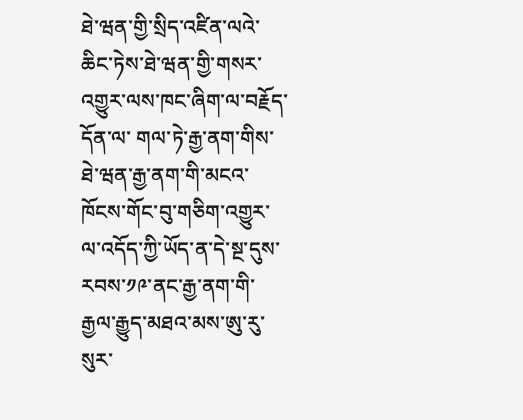ཐེ་ཝན་གྱི་སྲིད་འཛིན་ལའེ་ཆིང་ཏེས་ཐེ་ཝན་གྱི་གསར་འགྱུར་ལས་ཁང་ཞིག་ལ་བརྗོད་དོན་ལ་ གལ་ཏེ་རྒྱ་ནག་གིས་ཐེ་ཝན་རྒྱ་ནག་གི་མངའ་ཁོངས་གོང་བུ་གཅིག་འགྱུར་ལ་འདོད་ཀྱི་ཡོད་ན་དེ་སྔ་དུས་རབས་༡༩་ནང་རྒྱ་ནག་གི་རྒྱལ་རྒྱུད་མཐའ་མས་ཨུ་རུ་སུར་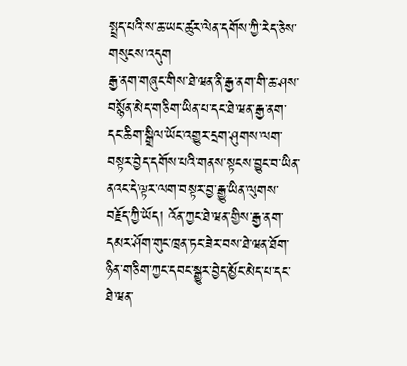སྤྲད་པའི་ས་ཆ་ཡང་ཚུར་ལེན་དགོས་ཀྱི་རེད་ཅེས་གསུངས་འདུག
རྒྱ་ནག་གཞུང་གིས་ཐེ་ཝན་ནི་རྒྱ་ནག་གི་ཆ་ཤས་བསྙོན་མེད་གཅིག་ཡིན་པ་དང་ཐེ་ཝན་རྒྱ་ནག་དང་ཆིག་སྒྲིལ་ཡོང་འགྱུར་དྲག་ཤུགས་ལག་བསྟར་བྱེད་དགོས་པའི་གནས་སྟངས་བྱུང་བ་ཡིན་ནའང་དེ་ལྟར་ལག་བསྟར་བྱ་རྒྱུ་ཡིན་ལུགས་བརྗོད་ཀྱི་ཡོད། འོན་ཀྱང་ཐེ་ཝན་གྱིས་རྒྱ་ནག་དམར་ཤོག་གུང་ཁྲན་ཏང་ཟེར་བས་ཐེ་ཝན་ཐོག་ཉིན་གཅིག་ཀྱང་དབང་སྒྱུར་བྱེད་མྱོང་མེད་པ་དང་ཐེ་ཝན་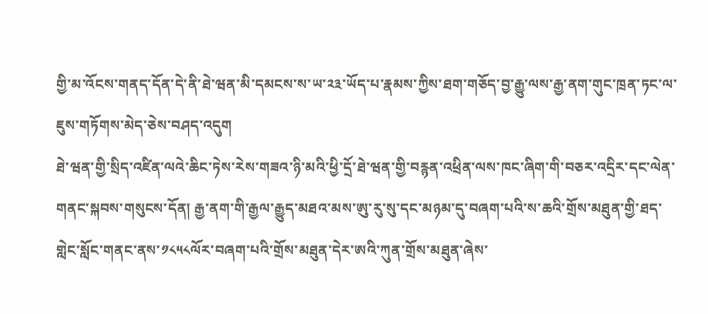གྱི་མ་འོངས་གནད་དོན་དེ་ནི་ཐེ་ཝན་མི་དམངས་ས་ཡ་༢༣་ཡོད་པ་རྣམས་ཀྱིས་ཐག་གཅོད་བྱ་རྒྱུ་ལས་རྒྱ་ནག་གུང་ཁྲན་ཏང་ལ་ཇུས་གཏོགས་མེད་ཅེས་བཤད་འདུག
ཐེ་ཝན་གྱི་སྲིད་འཛིན་ལའེ་ཆིང་ཏེས་རེས་གཟའ་ཉི་མའི་ཕྱི་དྲོ་ཐེ་ཝན་གྱི་བརྙན་འཕྲིན་ལས་ཁང་ཞིག་གི་བཅར་འདྲིར་དང་ལེན་གནང་སྐབས་གསུངས་དོན། རྒྱ་ནག་གི་རྒྱལ་རྒྱུད་མཐའ་མས་ཨུ་རུ་སུ་དང་མཉམ་དུ་བཞག་པའི་ས་ཆའི་གྲོས་མཐུན་གྱི་ཐད་གླེང་སློང་གནང་ནས་༡༨༥༨ལོར་བཞག་པའི་གྲོས་མཐུན་དེར་ཨའི་ཀུན་གྲོས་མཐུན་ཞེས་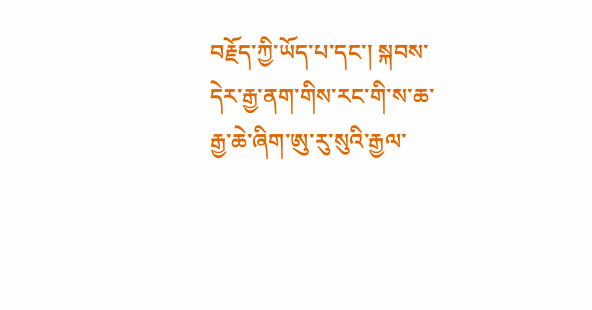བརྗོད་ཀྱི་ཡོད་པ་དང་། སྐབས་དེར་རྒྱ་ནག་གིས་རང་གི་ས་ཆ་རྒྱ་ཆེ་ཞིག་ཨུ་རུ་སུའི་རྒྱལ་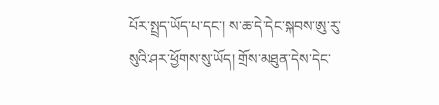པོར་སྤྲད་ཡོད་པ་དང་། ས་ཆ་དེ་དེང་སྐབས་ཨུ་རུ་སུའི་ཤར་ཕྱོགས་སུ་ཡོད། གྲོས་མཐུན་དེས་དེང་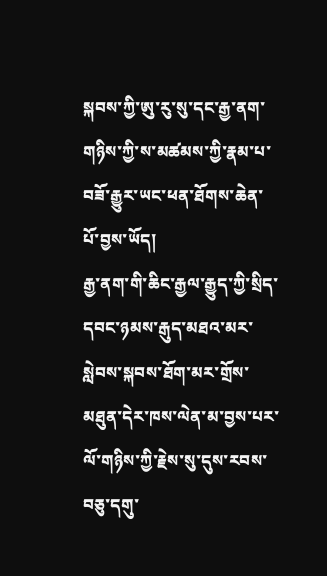སྐབས་ཀྱི་ཨུ་རུ་སུ་དང་རྒྱ་ནག་གཉིས་ཀྱི་ས་མཚམས་ཀྱི་རྣམ་པ་བཟོ་རྒྱུར་ཡང་ཕན་ཐོགས་ཆེན་པོ་བྱས་ཡོད།
རྒྱ་ནག་གི་ཆིང་རྒྱལ་རྒྱུད་ཀྱི་སྲིད་དབང་ཉམས་རྒུད་མཐའ་མར་སླེབས་སྐབས་ཐོག་མར་གྲོས་མཐུན་དེར་ཁས་ལེན་མ་བྱས་པར་ལོ་གཉིས་ཀྱི་རྗེས་སུ་དུས་རབས་བཅུ་དགུ་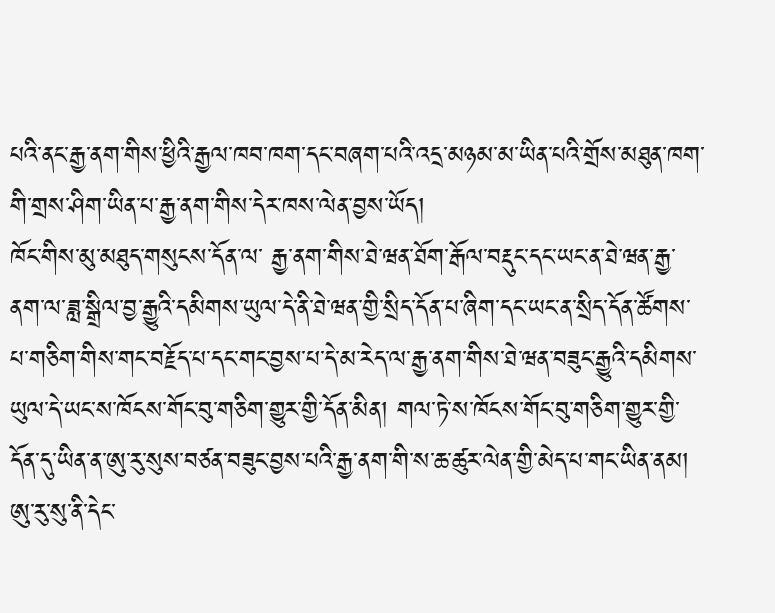པའི་ནང་རྒྱ་ནག་གིས་ཕྱིའི་རྒྱལ་ཁབ་ཁག་དང་བཞག་པའི་འདྲ་མཉམ་མ་ཡིན་པའི་གྲོས་མཐུན་ཁག་གི་གྲས་ཤིག་ཡིན་པ་རྒྱ་ནག་གིས་དེར་ཁས་ལེན་བྱས་ཡོད།
ཁོང་གིས་མུ་མཐུད་གསུངས་དོན་ལ་ རྒྱ་ནག་གིས་ཐེ་ཝན་ཐོག་རྒོལ་བརྡུང་དང་ཡང་ན་ཐེ་ཝན་རྒྱ་ནག་ལ་ཟླ་སྒྲིལ་བྱ་རྒྱུའི་དམིགས་ཡུལ་དེ་ནི་ཐེ་ཝན་གྱི་སྲིད་དོན་པ་ཞིག་དང་ཡང་ན་སྲིད་དོན་ཚོགས་པ་གཅིག་གིས་གང་བརྗོད་པ་དང་གང་བྱས་པ་དེ་མ་རེད་ལ་རྒྱ་ནག་གིས་ཐེ་ཝན་བཟུང་རྒྱུའི་དམིགས་ཡུལ་དེ་ཡང་ས་ཁོངས་གོང་བུ་གཅིག་གྱུར་གྱི་དོན་མིན། གལ་ཏེ་ས་ཁོངས་གོང་བུ་གཅིག་གྱུར་གྱི་དོན་དུ་ཡིན་ན་ཨུ་རུ་སུས་བཙན་བཟུང་བྱས་པའི་རྒྱ་ནག་གི་ས་ཆ་ཚུར་ལེན་གྱི་མེད་པ་གང་ཡིན་ནམ། ཨུ་རུ་སུ་ནི་དེང་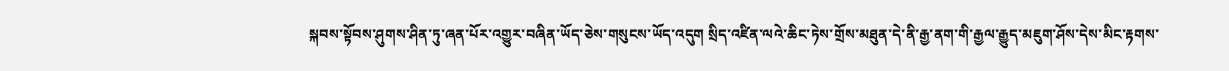སྐབས་སྟོབས་ཤུགས་ཤིན་ཏུ་ཞན་པོར་འགྱུར་བཞིན་ཡོད་ཅེས་གསུངས་ཡོད་འདུག སྲིད་འཛིན་ལའེ་ཆིང་ཏེས་གྲོས་མཐུན་དེ་ནི་རྒྱ་ནག་གི་རྒྱལ་རྒྱུད་མཇུག་ཤོས་དེས་མིང་རྟགས་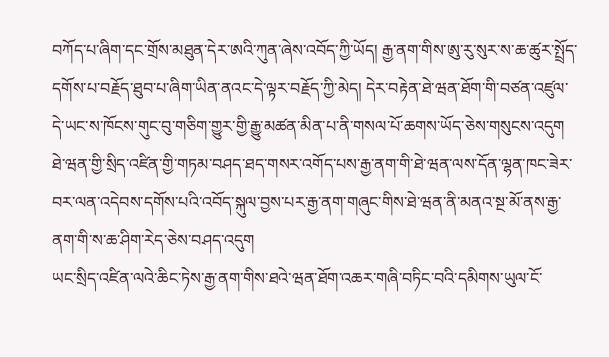བཀོད་པ་ཞིག་དང་གྲོས་མཐུན་དེར་ཨའི་ཀུན་ཞེས་འབོད་ཀྱི་ཡོད། རྒྱ་ནག་གིས་ཨུ་རུ་སུར་ས་ཆ་ཚུར་སྤྲོད་དགོས་པ་བརྗོད་ཐུབ་པ་ཞིག་ཡིན་ནའང་དེ་ལྟར་བརྗོད་ཀྱི་མེད། དེར་བརྟེན་ཐེ་ཝན་ཐོག་གི་བཙན་འཛུལ་དེ་ཡང་ས་ཁོངས་གུང་བུ་གཅིག་གྱུར་གྱི་རྒྱུ་མཚན་མིན་པ་ནི་གསལ་པོ་ཆགས་ཡོད་ཅེས་གསུངས་འདུག
ཐེ་ཝན་གྱི་སྲིད་འཛིན་གྱི་གཏམ་བཤད་ཐད་གསར་འགོད་པས་རྒྱ་ནག་གི་ཐེ་ཝན་ལས་དོན་ལྷན་ཁང་ཟེར་བར་ལན་འདེབས་དགོས་པའི་འབོད་སྐུལ་བྱས་པར་རྒྱ་ནག་གཞུང་གིས་ཐེ་ཝན་ནི་མནའ་སྔ་མོ་ནས་རྒྱ་ནག་གི་ས་ཆ་ཤིག་རེད་ཅེས་བཤད་འདུག
ཡང་སྲིད་འཛིན་ལའེ་ཆིང་ཏེས་རྒྱ་ནག་གིས་ཐའེ་ཝན་ཐོག་འཆར་གཞི་བཏིང་བའི་དམིགས་ཡུལ་ངོ་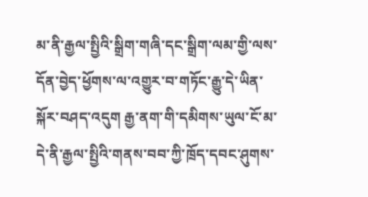མ་ནི་རྒྱལ་སྤྱིའི་སྒྲིག་གཞི་དང་སྒྲིག་ལམ་གྱི་ལས་དོན་བྱེད་ཕྱོགས་ལ་འགྱུར་བ་གཏོང་རྒྱུ་དེ་ཡིན་སྐོར་བཤད་འདུག རྒྱ་ནག་གི་དམིགས་ཡུལ་ངོ་མ་དེ་ནི་རྒྱལ་སྤྱིའི་གནས་བབ་ཀྱི་ཁྲོད་དབང་ཤུགས་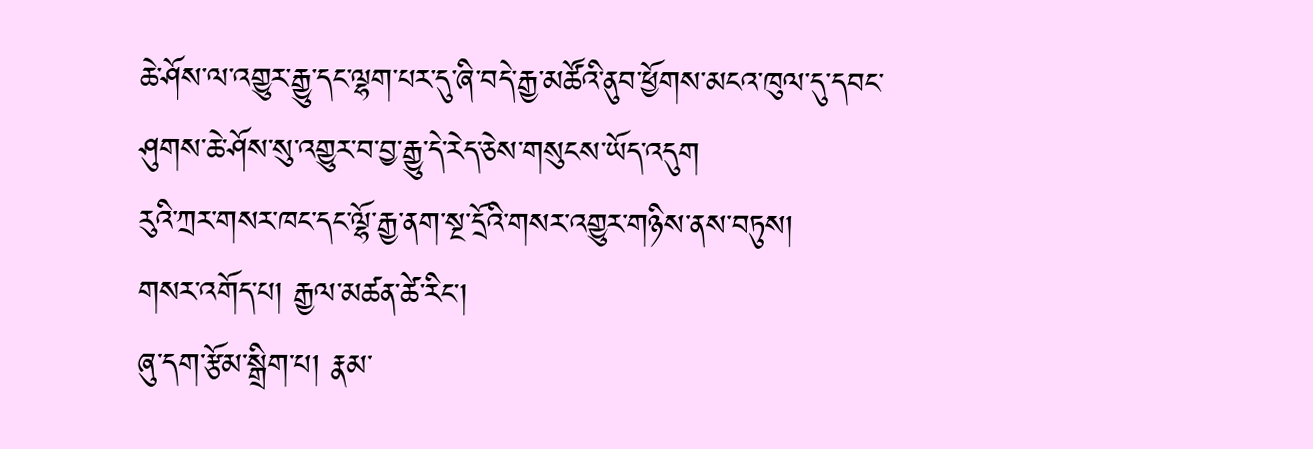ཆེ་ཤོས་ལ་འགྱུར་རྒྱུ་དང་ལྷག་པར་དུ་ཞི་བདེ་རྒྱ་མཚོའི་ནུབ་ཕྱོགས་མངའ་ཁུལ་དུ་དབང་ཤུགས་ཆེ་ཤོས་སུ་འགྱུར་བ་བྱ་རྒྱུ་དེ་རེད་ཅེས་གསུངས་ཡོད་འདུག
རུའི་ཀྲར་གསར་ཁང་དང་ལྷོ་རྒྱ་ནག་སྔ་དྲོའི་གསར་འགྱུར་གཉིས་ནས་བཏུས།
གསར་འགོད་པ། རྒྱལ་མཚན་ཚེ་རིང་།
ཞུ་དག་རྩོམ་སྒྲིག་པ། རྣམ་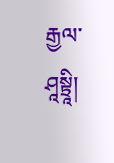རྒྱལ་ཤཱསྟྲཱི།